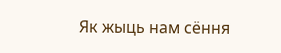Як жыць нам сёння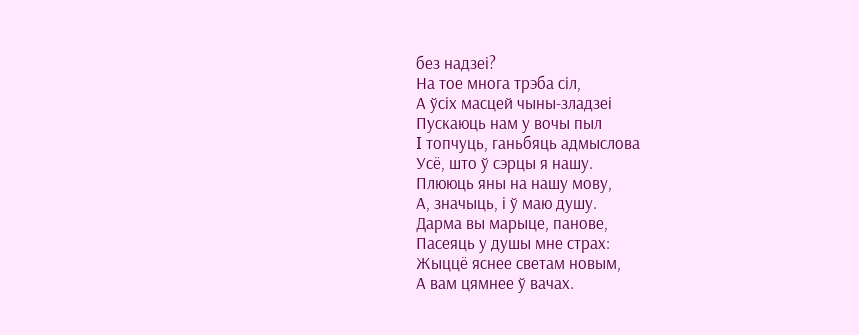без надзеі?
На тое многа трэба сіл,
А ўсіх масцей чыны-зладзеі
Пускаюць нам у вочы пыл
I топчуць, ганьбяць адмыслова
Усё, што ў сэрцы я нашу.
Плююць яны на нашу мову,
А, значыць, і ў маю душу.
Дарма вы марыце, панове,
Пасеяць у душы мне страх:
Жыццё яснее светам новым,
А вам цямнее ў вачах.